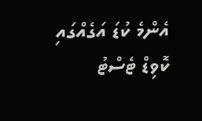އެންމެ ކުޑަ އަގެއްގައި ކޮވިޑް ޓެސްޓު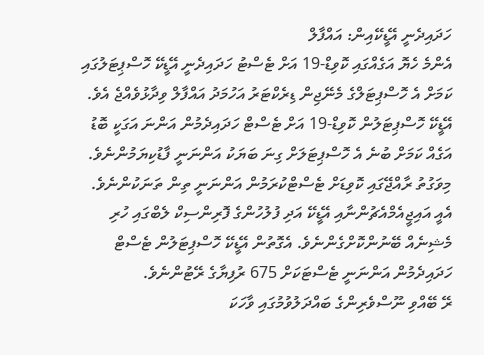ހަދައިދެނީ އޭޑީކޭއިން: އައްފާލް
އެންމެ ހެޔޮ އަގެއްގައި ކޮވިޑް-19 އަށް ޓެސްޓު ހަދައިދެނީ އޭޑީކޭ ހޮސްޕިޓަލުގައި ކަމަށް އެ ހޮސްޕިޓަލްގެ މެނޭޖިން ޑިރެކްޓަރު އަހުމަދު އައްފާލް ވިދާޅުވެއްޖެ އެވެ.
އޭޑީކޭ ހޮސްޕިޓަލުން ކޮވިޑް-19 އަށް ޓެސްޓް ހަދައިދެމުން އަންނަ އަގަކީ ބޮޑު އަގެއް ކަމަށް ބުނެ އެ ހޮސްޕިޓަލަށް ގިނަ ބަޔަކު އަންނަނީ ފާޑުކިޔަމުންނެވެ.
މިވަގުތު ރާއްޖޭގައި ކޮވިޑަށް ޓެސްޓްކުރަމުން އަންނަނީ ތިން ތަނަކުންނެވެ. އެއީ އައިޖީއެމްއެޗުންނާއި އޭޑީކޭ އަދި ފުލުހުންގެ ފޮރިންސިކް ލެބްގައި ހުރި މެޝިނެއް ބޭނުންކޮށްގެންނެވެ. އެގޮތުން އޭޑީކޭ ހޮސްޕިޓަލުން ޓެސްޓް ހަދައިދެމުން އަންނަނީ ޓެސްޓަކަށް 675 ރުފިޔާގެ ރޭޓުންނެވެ.
ރޭ ބޭއްވި ނޫސްވެރިންގެ ބައްދަލުވުމުގައި ވާހަކަ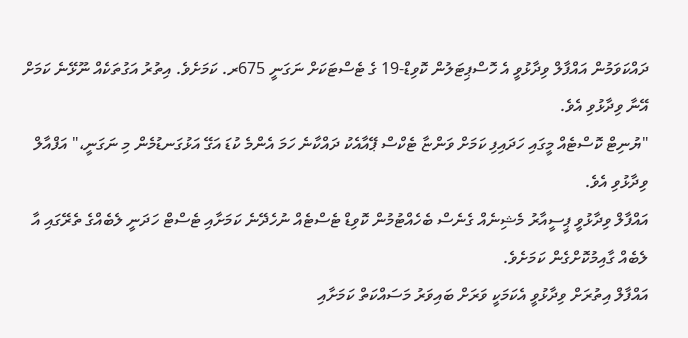ދައްކަވަމުން އައްފާލް ވިދާޅުވީ އެ ހޮސްޕިޓަލުން ކޮވިޑް-19 ގެ ޓެސްޓަކަށް ނަގަނީ 675ރ. ކަމަށެވެ. އިތުރު އަގުތަކެއް ނޫޅޭނެ ކަމަށް އޭނާ ވިދާޅުވި އެވެ.
"ޔުނިޓް ކޮސްޓެއް މީގައި ހަދައިފި ކަމަށް ވަންޏާ ޓެކްސް ޕޭއާއެކު ދައްކާނެ ހަމަ އެންމެ ކުޑަ އަގޭ އަޅުގަނޑުމެން މި ނަގަނީ،" އަފްއާލް ވިދާޅުވި އެވެ.
އައްފާލް ވިދާޅުވީ ޕީސީއާރު މެޝިނެއް ގެނެސް ބެހެއްޓުމުން ކޮވިޑް ޓެސްޓެއް ނުހެދޭނެ ކަމަށާއި ޓެސްޓް ހަދަނީ ލެބެއްގެ ތެރޭގައި އާ ލެބެއް ގާއިމުކޮށްގެން ކަމަށެވެ.
އައްފާލް އިތުރަށް ވިދާޅުވީ އެކަމަކީ ވަރަށް ބައިވަރު މަސައްކަތް ކަމަށާއި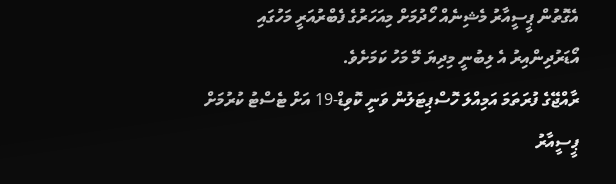އެގޮތުން ޕީސީއާރު މެޝިނެއް ހޯދުމަށް މިއަހަރުގެ ފެބްރުއަރީ މަހުގައި އޯޑަރުދިންއިރު އެ ލިބުނީ މިދިޔަ މޭ މަހު ކަމަށެވެ.
ރާއްޖޭގެ ފުރަތަމަ އަމިއްލަ ހޮސްޕިޓަލުން ވަނީ ކޮވިޑް-19 އަށް ޓެސްޓު ކުރުމަށް ޕީސީއާރު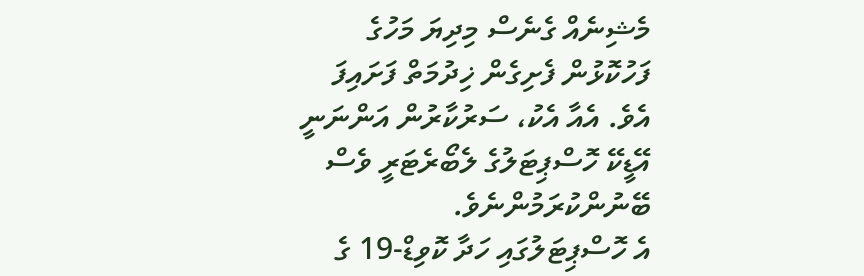މެޝިނެއް ގެނެސް މިދިޔަ މަހުގެ ފަހުކޮޅުން ފެށިގެން ޚިދުމަތް ފަށައިފަ އެވެ. އެއާ އެކު، ސަރުކާރުން އަންނަނީ އޭޑީކޭ ހޮސްޕިޓަލުގެ ލެބޯރެޓަރީ ވެސް ބޭނުންކުރަމުންނެވެ.
އެ ހޮސްޕިޓަލުގައި ހަދާ ކޮވިޑް-19 ގެ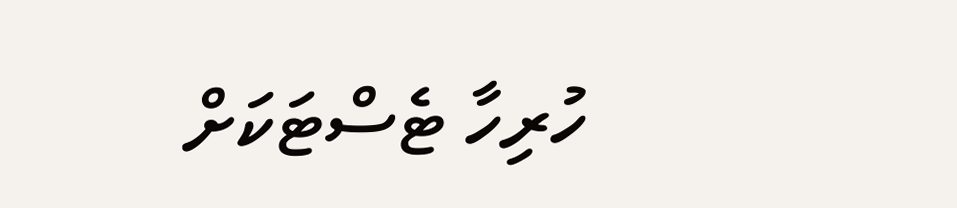ހުރިހާ ޓެސްޓަކަށް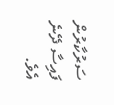ސަރުކާރުން ފައިސާ ދޭނެ އެވެ.